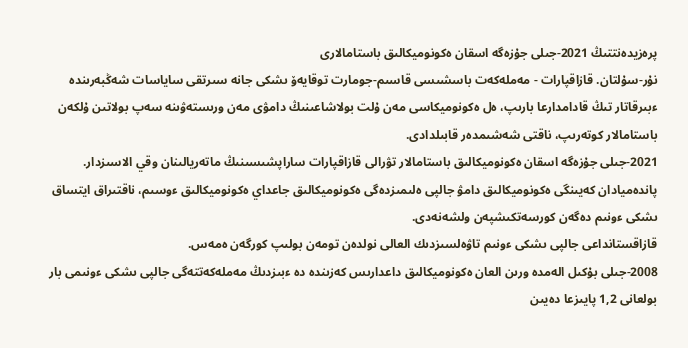پرەزيدەنتتىڭ 2021-جىلى جۇزەگە اسقان ەكونوميكالىق باستامالارى
نۇر-سۇلتان. قازاقپارات - مەملەكەت باسشىسى قاسىم-جومارت توقايەۆ ىشكى جانە سىرتقى ساياسات شەڭبەرىندە ءبىرقاتار تىڭ قادامدارعا بارىپ، ەل ەكونوميكاسى مەن ۇلت بولاشاعىنىڭ دامۋى مەن ورىستەۋىنە سەپ بولاتىن ۇلكەن باستامالار كوتەرىپ، ناقتى شەشىمدەر قابىلدادى.
2021-جىلى جۇزەگە اسقان ەكونوميكالىق باستامالار تۋرالى قازاقپارات ساراپشىسىنىڭ ماتەريالىنان وقي الاسىزدار.
پاندەميادان كەيىنگى ەكونوميكالىق دامۋ جالپى ەلىمىزدەگى ەكونوميكالىق جاعداي ەكونوميكالىق ءوسىم، ناقتىراق ايتساق ىشكى ءونىم دەگەن كورسەتكىشپەن ولشەنەدى.
قازاقستانداعى جالپى ىشكى ءونىم تاۋەلسىزدىك العالى نولدەن تومەن بولىپ كورگەن ەمەس.
2008-جىلى بۇكىل الەمدە ورىن العان ەكونوميكالىق داعدارىس كەزىندە دە ءبىزدىڭ مەملەكەتتەگى جالپى ىشكى ءونىمى بار بولعانى 1,2 پايىزعا دەيىن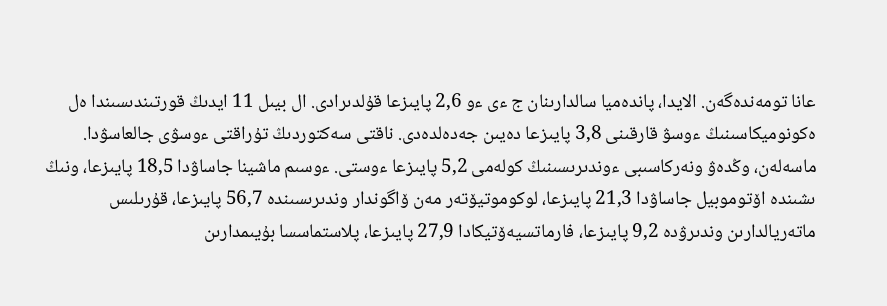عانا تومەندەگەن. الايدا، پاندەميا سالدارىنان ج ءى ءو 2,6 پايىزعا قۇلدىرادى. ال بيىل 11 ايدىڭ قورتىندىسىندا ەل ەكونوميكاسىنىڭ ءوسۋ قارقىنى 3,8 پايىزعا دەيىن جەدەلدەدى. ناقتى سەكتوردىڭ تۇراقتى ءوسۋى جالعاسۋدا. ماسەلەن، وڭدەۋ ونەركاسىبى ءوندىرىسىنىڭ كولەمى 5,2 پايىزعا ءوستى. ءوسىم ماشينا جاساۋدا 18,5 پايىزعا، ونىڭ ىشىندە اۆتوموبيل جاساۋدا 21,3 پايىزعا، لوكوموتيۆتەر مەن ۆاگوندار وندىرىسىندە 56,7 پايىزعا، قۇرىلىس ماتەريالدارىن وندىرۋدە 9,2 پايىزعا، فارماتسيەۆتيكادا 27,9 پايىزعا، پلاستماسسا بۇيىمدارىن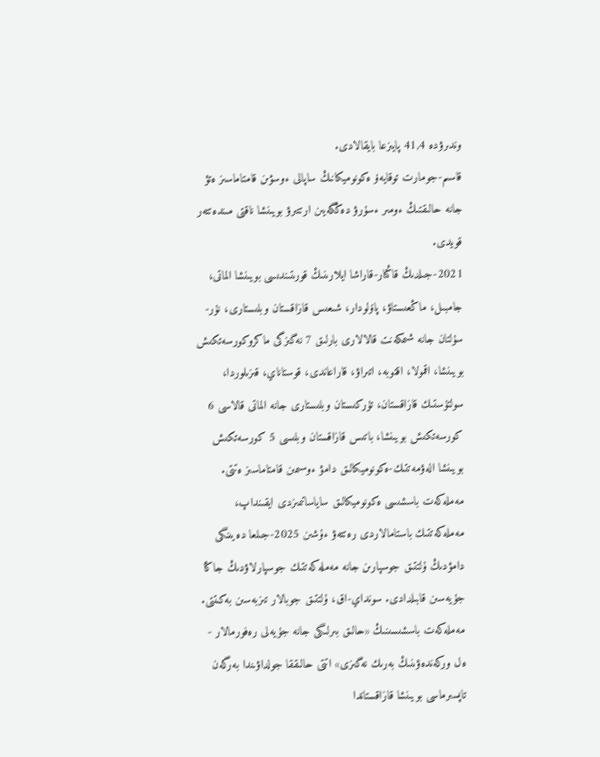وندىرۋدە 41,4 پايىزعا بايقالادى.
قاسىم-جومارت توقايەۆ ەكونوميكانىڭ ساپالى ءوسۋىن قامتاماسىز ەتۋ جانە حالىقتىڭ ءومىر ءسۇرۋ دەڭگەيىن ارتتىرۋ بويىنشا ناقتى مىندەتتەر قويدى.
2021-جىلدىڭ قاڭتار-قاراشا ايلارىنىڭ قورىتىندىسى بويىنشا الماتى، جامبىل، ماڭعىستاۋ، پاۆلودار، شىعىس قازاقستان وبلىستارى، نۇر-سۇلتان جانە شىمكەنت قالالارى بارلىق 7 نەگىزگى ماكروكورسەتكىش بويىنشا، اقمولا، اقتوبە، اتىراۋ، قاراعاندى، قوستاناي، قىزىلوردا، سولتۇستىك قازاقستان، تۇركىستان وبلىستارى جانە الماتى قالاسى 6 كورسەتكىش بويىنشا، باتىس قازاقستان وبلىسى 5 كورسەتكىش بويىنشا الەۋمەتتىك-ەكونوميكالىق دامۋ ءوسىمىن قامتاماسىز ەتتى.
مەملەكەت باسشىسى ەكونوميكالىق ساياساتىمىزدى ايقىنداپ، مەملەكەتتىك باستامالاردى رەتتەۋ ءۇشىن 2025-جىلعا دەيىنگى دامۋدىڭ ۇلتتىق جوسپارىن جانە مەملەكەتتىك جوسپارلاۋدىڭ جاڭا جۇيەسىن قابىلدادى. سونداي-اق، ۇلتتىق جوبالار تىزبەسىن بەكىتتى.
مەملەكەت باسشىسىنىڭ «حالىق بىرلىگى جانە جۇيەلى رەفورمالار - ەل وركەندەۋىنىڭ بەرىك نەگىزى» اتتى حالىققا جولداۋىندا بەرگەن تاپسىرماسى بويىنشا قازاقستاندا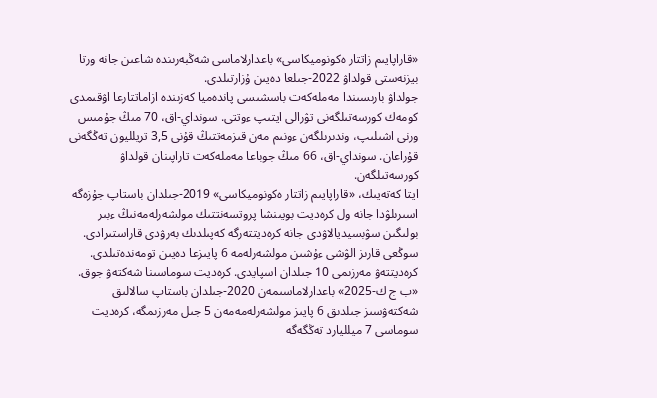«قاراپايىم زاتتار ەكونوميكاسى» باعدارلاماسى شەڭبەرىندە شاعىن جانە ورتا بيزنەستى قولداۋ 2022-جىلعا دەيىن ۇزارتىلدى.
جولداۋ بارىسىندا مەملەكەت باسشىسى پاندەميا كەزىندە ازاماتتارعا اۋقىمدى كومەك كورسەتىلگەنى تۋرالى ايتىپ ءوتتى. سونداي-اق، 70 مىڭ جۇمىس ورنى اشىلىپ، وندىرىلگەن ءونىم مەن قىزمەتتىڭ قۇنى 3,5 تريلليون تەڭگەنى قۇراعان. سونداي-اق، 66 مىڭ جوباعا مەملەكەت تاراپىنان قولداۋ كورسەتىلگەن.
ايتا كەتەيىك، «قاراپايىم زاتتار ەكونوميكاسى» 2019-جىلدان باستاپ جۇزەگە اسىرىلۋدا جانە ول كرەديت بويىنشا پروتسەنتتىك مولشەرلەمەنىڭ ءبىر بولىگىن سۋبسيديالاۋدى جانە كرەديتتەرگە كەپىلدىك بەرۋدى قاراستىرادى. سوڭعى قارىز الۋشى ءۇشىن مولشەرلەمە 6 پايىزعا دەيىن تومەندەتىلدى. كرەديتتەۋ مەرزىمى 10 جىلدان اسپايدى. كرەديت سوماسىنا شەكتەۋ جوق.
«ب ج ك-2025» باعدارلاماسىمەن 2020-جىلدان باستاپ سالالىق شەكتەۋسىز جىلدىق 6 پايىز مولشەرلەمەمەن 5 جىل مەرزىمگە، كرەديت سوماسى 7 ميلليارد تەڭگەگە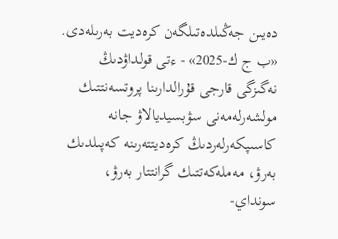دەيىن جەڭىلدەتىلگەن كرەديت بەرىلەدى.
«ب ج ك-2025» - ءتى قولداۋدىڭ نەگىزگى قارجى قۇرالدارىنا پروتسەنتتىك مولشەرلەمەنى سۋبسيديالاۋ جانە كاسىپكەرلەردىڭ كرەديتتەرىنە كەپىلدىك بەرۋ، مەملەكەتتىك گرانتتار بەرۋ، سونداي-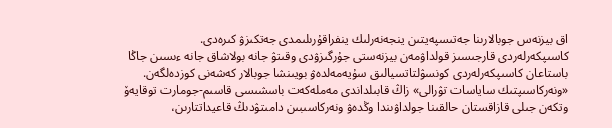اق بيزنەس جوبالارىنا جەتىسپەيتىن ينجەنەرلىك ينفراقۇرىلىمدى جەتكىزۋ كىرەدى.
كاسىپكەرلەردى قارجىسىز قولداۋمەن بيزنەستى جۇرگىزۋدى وقىتۋ جانە بولاشاق جانە ءىسىن جاڭا باستاعان كاسىپكەرلەردى كونسۋلتاتسيالىق سۇيەمەلدەۋ بويىنشا جوبالار كەشەنى كوزدەلگەن.
«ونەركاسىپتىك ساياسات تۋرالى» زاڭ قابىلداندى مەملەكەت باسشىسى قاسىم-جومارت توقايەۆ وتكەن جىلى قازاقستان حالقىنا جولداۋىندا وڭدەۋ ونەركاسىبىن دامىتۋدىڭ قاعيداتتارىن،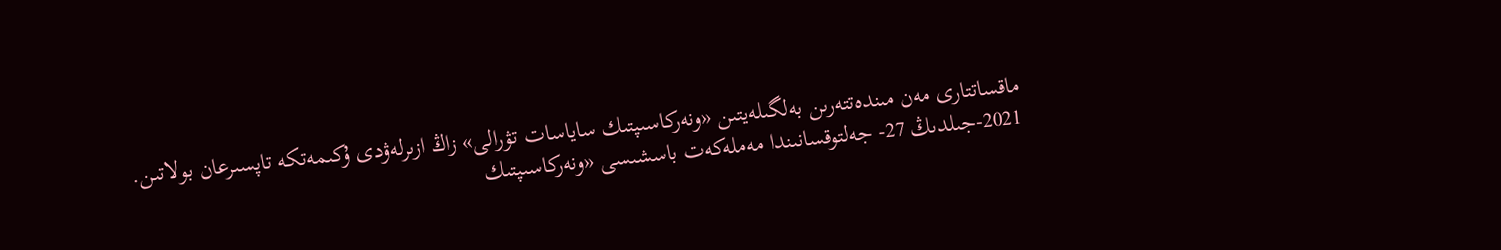ماقساتتارى مەن مىندەتتەرىن بەلگىلەيتىن «ونەركاسىپتىك ساياسات تۋرالى» زاڭ ازىرلەۋدى ۇكىمەتكە تاپسىرعان بولاتىن.
2021-جىلدىڭ 27- جەلتوقسانىندا مەملەكەت باسشىسى «ونەركاسىپتىك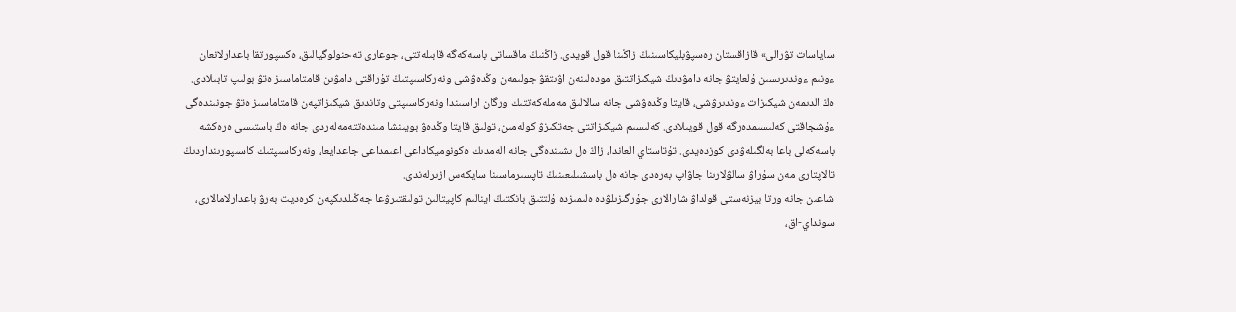ساياسات تۋرالى» قازاقستان رەسپۋبليكاسىنىڭ زاڭىنا قول قويدى. زاڭنىڭ ماقساتى باسەكەگە قابىلەتتى، جوعارى تەحنولوگيالىق، ەكسپورتقا باعدارلانعان ءونىم ءوندىرىسىن ۇلعايتۋ جانە دامۋدىڭ شيكىزاتتىق مودەلىنەن اۋىتقۋ جولىمەن وڭدەۋشى ونەركاسىپتىڭ تۇراقتى دامۋىن قامتاماسىز ەتۋ بولىپ تابىلادى.
ەڭ الدىمەن شيكىزات ءوندىرۋشى، قايتا وڭدەۋشى جانە سالالىق مەملەكەتتىك ورگان اراسىندا ونەركاسىپتى وتاندىق شيكىزاتپەن قامتاماسىز ەتۋ جونىندەگى ءۇشجاقتى كەلىسىمدەرگە قول قويىلادى. كەلىسىم شيكىزاتتى جەتكىزۋ كولەمىن، تولىق قايتا وڭدەۋ بويىنشا مىندەتتەمەلەردى جانە ەڭ باستىسى ەرەكشە باسەكەلى باعا بەلگىلەۋدى كوزدەيدى. تۇتاستاي العاندا، زاڭ ەل ىشىندەگى جانە الەمدىك ەكونوميكاداعى اعىمداعى جاعدايعا، ونەركاسىپتىك كاسىپورىنداردىڭ تالاپتارى مەن سۇراۋ سالۋلارىنا جاۋاپ بەرەدى جانە ەل باسشىلىعىنىڭ تاپسىرماسىنا سايكەس ازىرلەندى.
شاعىن جانە ورتا بيزنەستى قولداۋ شارالارى جۇرگىزىلۋدە ەلىمىزدە ۇلتتىق بانكتىڭ اينالىم كاپيتالىن تولىقتىرۋعا جەڭىلدىكپەن كرەديت بەرۋ باعدارلامالارى، سونداي-اق،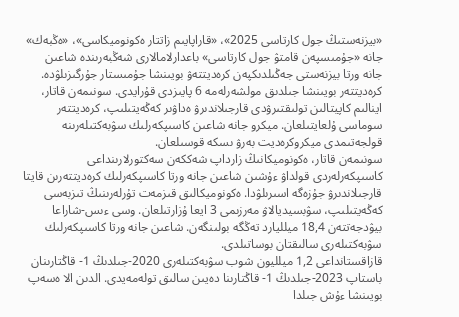«بيزنەستىڭ جول كارتاسى 2025»، «قاراپايىم زاتتار ەكونوميكاسى»، «ەڭبەك» جانە «جۇمىسپەن قامتۋ جول كارتاسى» باعدارلامالارى شەڭبەرىندە شاعىن جانە ورتا بيزنەستى جەڭىلدىكپەن كرەديتتەۋ بويىنشا جۇمىستار جۇرگىزىلۋدە.
كرەديتتەر بويىنشا جىلدىق مولشەرلەمە 6 پايىزدى قۇرايدى. سونىمەن قاتار، اينالىم كاپيتالىن تولىقتىرۋدى قارجىلاندىرۋ ەداۋىر كەڭەيتىلىپ، كرەديتتەر سوماسى ۇلعايتىلعان. ميكرو جانە شاعىن كاسىپكەرلىك سۋبەكتىلەرىنە قولجەتىمدى ميكروكرەديت بەرۋ ىسكە قوسىلعان.
سونىمەن قاتار، ەكونوميكانىڭ زارداپ شەككەن سەكتورلارىنداعى كاسىپكەرلەردى قولداۋ ءۇشىن شاعىن جانە ورتا كاسىپكەرلىك كرەديتتەرىن قايتا قارجىلاندىرۋ جۇزەگە اسىرىلۋدا. ەكونوميكالىق قىزمەت تۇرلەرىنىڭ تىزبەسى كەڭەيتىلىپ، سۋبسيديالاۋ مەرزىمى 3 ايعا ۇزارتىلعان. وسى ءىس-شاراعا بيۋدجەتتەن 18,4 ميلليارد تەڭگە بولىنگەن. شاعىن جانە ورتا كاسىپكەرلىك سۋبەكتىلەرى سالىقتان بوساتىلدى.
قازاقستانداعى 1,2 ميلليون شوب سۋبەكتىلەرى 2020-جىلدىڭ 1- قاڭتارىنان باستاپ 2023-جىلدىڭ 1- قاڭتارىنا دەيىن سالىق تولەمەيدى. الدىن الا ەسەپ بويىنشا ءۇش جىلدا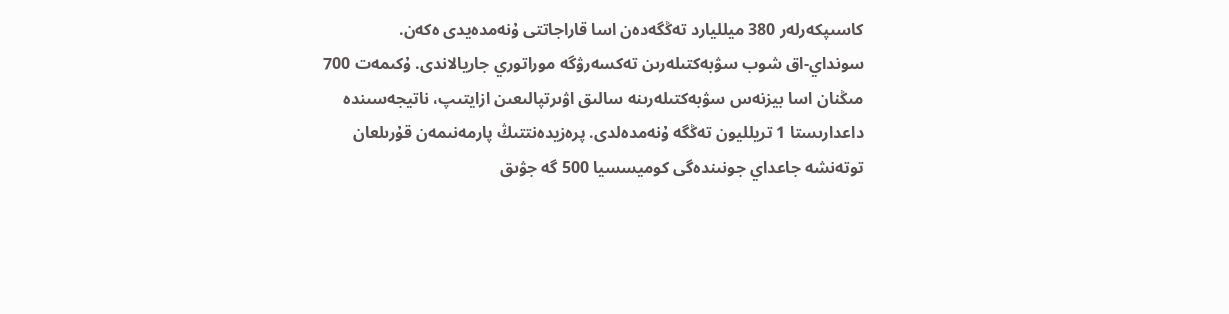كاسىپكەرلەر 380 ميلليارد تەڭگەدەن اسا قاراجاتتى ۇنەمدەيدى ەكەن.
سونداي-اق شوب سۋبەكتىلەرىن تەكسەرۋگە موراتوري جاريالاندى. ۇكىمەت 700 مىڭنان اسا بيزنەس سۋبەكتىلەرىنە سالىق اۋىرتپالىعىن ازايتىپ، ناتيجەسىندە داعدارىستا 1 تريلليون تەڭگە ۇنەمدەلدى. پرەزيدەنتتىڭ پارمەنىمەن قۇرىلعان توتەنشە جاعداي جونىندەگى كوميسسيا 500 گە جۋىق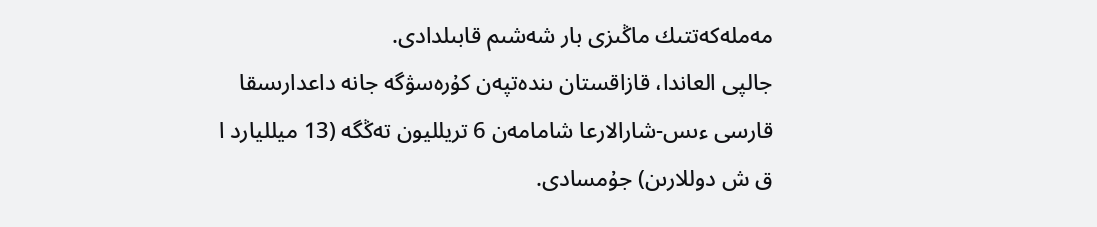مەملەكەتتىك ماڭىزى بار شەشىم قابىلدادى.
جالپى العاندا، قازاقستان ىندەتپەن كۇرەسۋگە جانە داعدارىسقا قارسى ءىس-شارالارعا شامامەن 6 تريلليون تەڭگە (13 ميلليارد ا ق ش دوللارىن) جۇمسادى.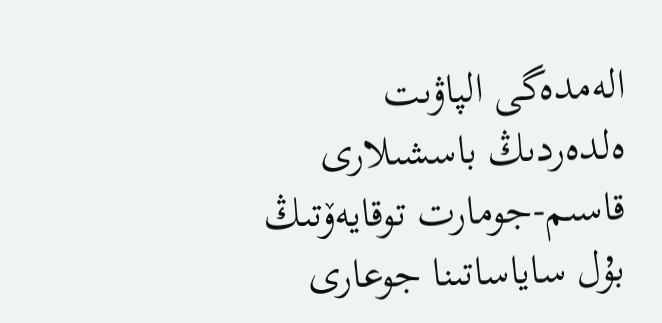الەمدەگى الپاۋىت ەلدەردىڭ باسشىلارى قاسىم-جومارت توقايەۆتىڭ بۇل ساياساتىنا جوعارى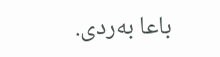باعا بەردى.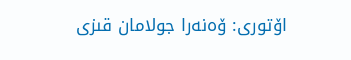اۆتورى: ۆەنەرا جولامان قىزى